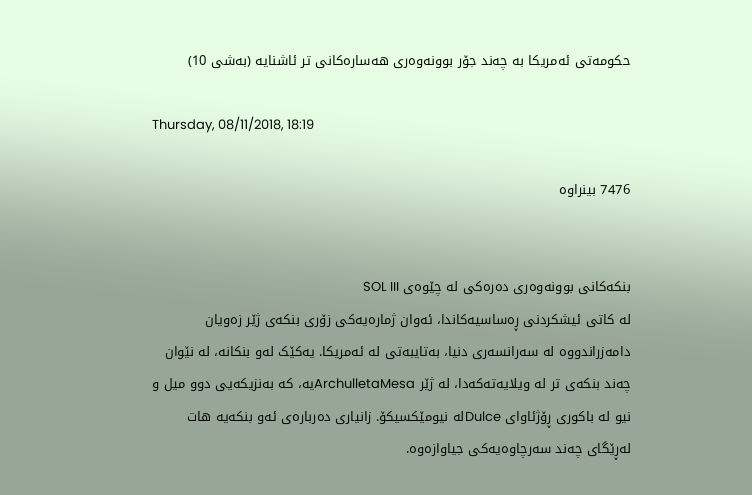حکومەتی ئەمریکا بە چەند جۆر بوونەوەری هەسارەکانی تر ئاشنایە (بەشی 10)

Thursday, 08/11/2018, 18:19

7476 بینراوە


بنکەکانی بوونەوەری دەرەکی لە چێوەی SOL III
لە کاتی ئیشکردنی ڕەساسیەکاندا، ئەوان ژمارەیەکی زۆری بنکەی ژێر زەویان دامەزراندووە لە سەرانسەری دنیا، بەتایبەتی لە ئەمریکا. یەکێک لەو بنکانە، لە نێوان چەند بنکەی تر لە ویلایەتەکەدا، لە ژێر ArchulletaMesaیە، کە بەنزیکەیی دوو میل و نیو لە باکوری ڕۆژئاوای Dulceلە نیومێکسیکۆ. زانیاری دەربارەی ئەو بنکەیە هات لەڕێگای چەند سەرچاوەیەکی جیاوازەوە.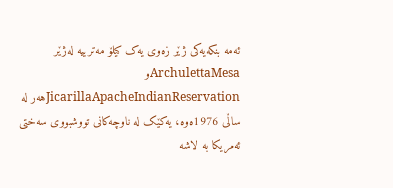ئەمە بنکەیەکی ژێر زەوی یەک کیلۆ مەترییە لەژێر ArchulettaMesaو JicarillaApacheIndianReservationهەر لە ساڵی 1976ەوە، یەکێک لە ناوچەکانی تووشبووی سەختی ئەمریکا بە لاشە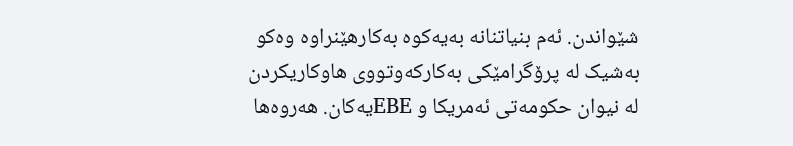شێواندن. ئەم بنیاتنانە بەیەکوە بەکارهێنراوە وەکو بەشیک لە پرۆگرامێکی بەکارکەوتووی هاوکاریکردن لە نیوان حکومەتی ئەمریکا و EBEیەکان. هەروەها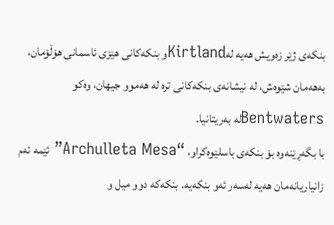بنکەی ژێر زەویش هەیە لەKirtlandو بنکەکانی هێزی ئاسمانی هۆڵۆمان، بەهەمان شێوەش، لە نیشانەی بنکەکانی ترە لە هەموو جیهان، وەکو Bentwatersلە بەریتانیا.
با بگەڕێنەوە بۆ بنکەی باسلێوەکراو، “Archulleta Mesa” ئێمە ئەم زانیاریانەمان هەیە لەسەر ئەو بنکەیە. بنکەکە دوو میل و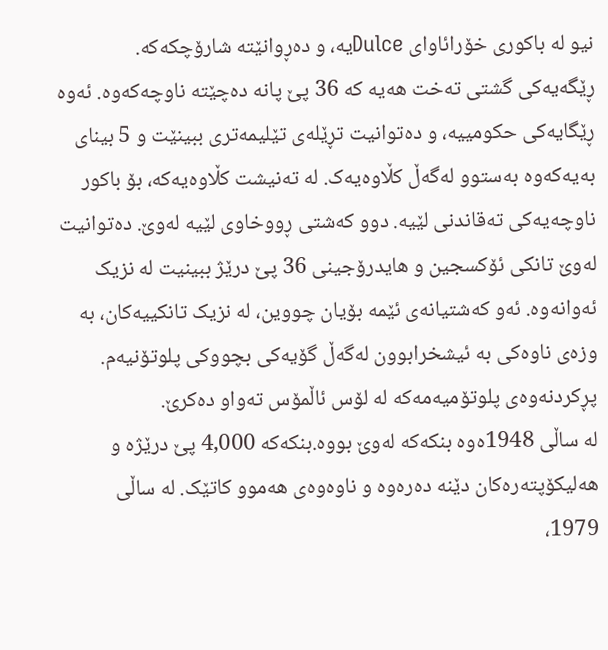نیو لە باکوری خۆرائاوای Dulceیە، و دەڕوانێتە شارۆچکەکە. ڕێگەیەکی گشتی تەخت هەیە کە 36 پێ پانە دەچێتە ناوچەکەوە. ئەوە ڕێگایەکی حکومییە، و دەتوانیت تڕێلەی تێلیمەتری ببینێت و 5 بینای بەیەکەوە بەستوو لەگەڵ کڵاوەیەک. لە تەنیشت کڵاوەیەکە، بۆ باکور ناوچەیەکی تەقاندنی لێیە. دوو کەشتی ڕووخاوی لێیە لەوێ. دەتوانیت لەوێ تانکی ئۆکسجین و هایدرۆجینی 36 پێ درێژ ببینیت لە نزیک ئەوانەوە. ئەو کەشتیانەی ئێمە بۆیان چووین، لە نزیک تانکییەکان، بە وزەی ناوەکی بە ئیشخرابوون لەگەڵ گۆیەکی بچووکی پلوتۆنیەم. پڕکردنەوەی پلوتۆمیەمەکە لە لۆس ئاڵمۆس تەواو دەکرێ.
لە ساڵی 1948ەوە بنکەکە لەوێ بووە.بنکەکە 4,000 پێ درێژە و هەلیکۆپتەرەکان دێنە دەرەوە و ناوەوەی هەموو کاتێک. لە ساڵی 1979،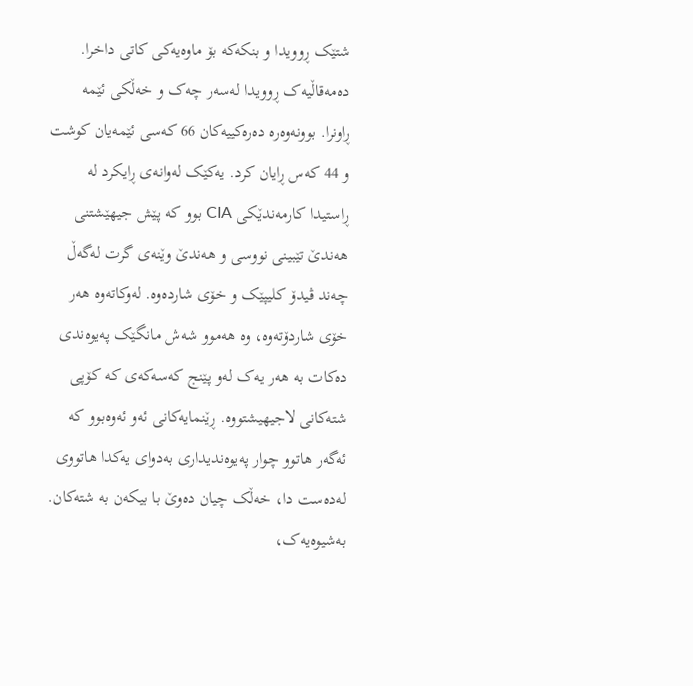شتێک ڕوویدا و بنکەکە بۆ ماوەیەکی کاتی داخرا. دەمەقاڵیەک ڕوویدا لەسەر چەک و خەڵکی ئێمە ڕاونرا. بوونەوەرە دەرەکییەکان 66 کەسی ئێمەیان کوشت و 44 کەس ڕایان کرد. یەکێک لەوانەی ڕایکرد لە ڕاستیدا کارمەندێکی CIA بوو کە پێش جیهێشتنی هەندێ تێبینی نووسی و هەندێ وێنەی گرت لەگەڵ چەند ڤیدۆ کلیپێک و خۆی شاردەوە. لەوکاتەوە هەر خۆی شاردۆتەوە، وە هەموو شەش مانگێک پەیوەندی دەکات بە هەر یەک لەو پێنج کەسەکەی کە کۆپی شتەکانی لاجیهیشتووە. ڕێنمایەکانی ئەو ئەوەبوو کە ئەگەر هاتوو چوار پەیوەندیداری بەدوای یەکدا هاتووی لەدەست دا، خەڵک چیان دەوێ با بیکەن بە شتەکان.
بەشیوەیەک،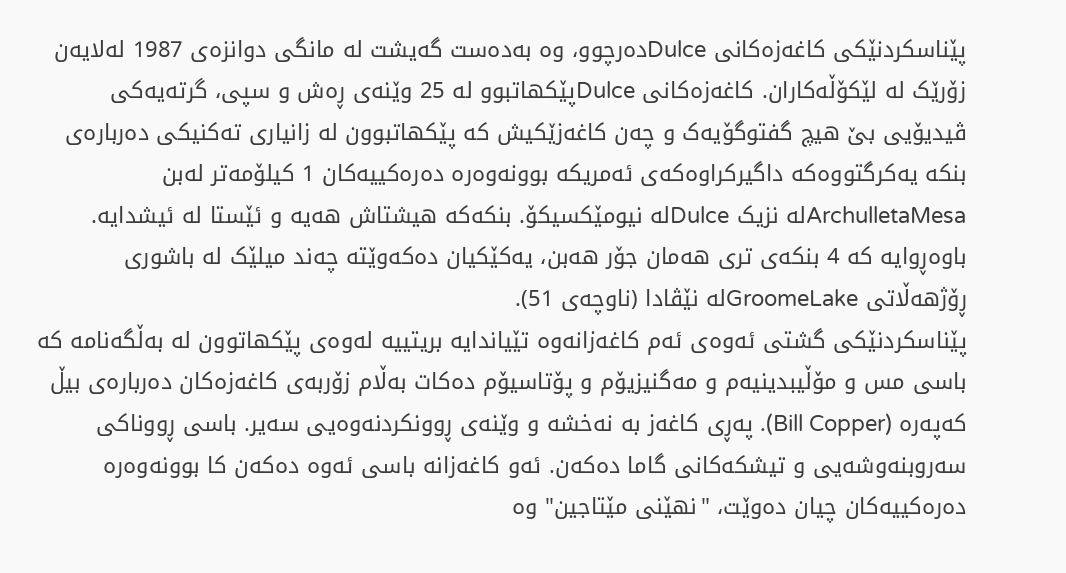پێناسکردنێکی کاغەزەکانی Dulceدەرچوو، وە بەدەست گەیشت لە مانگی دوانزەی 1987 لەلایەن زۆرێک لە لێکۆڵەکاران. کاغەزەکانی Dulceپێکهاتبوو لە 25 وێنەی ڕەش و سپی، گرتەیەکی ڤیدیۆیی بێ هیچ گفتوگۆیەک و چەن کاغەزێکیش کە پێکهاتبوون لە زانیاری تەکنیکی دەربارەی بنکە یەکرگتووەکە داگیرکراوەکەی ئەمریکە بوونەوەرە دەرەکییەکان 1 کیلۆمەتر لەبن ArchulletaMesaلە نزیک Dulceلە نیومێکسیکۆ. بنکەکە هیشتاش هەیە و ئێستا لە ئیشدایە. باوەڕوایە کە 4 بنکەی تری هەمان جۆر هەبن، یەکێکیان دەکەوێتە چەند میلێک لە باشوری ڕۆژهەڵاتی GroomeLakeلە نێڤادا (ناوچەی 51).
پێناسکردنێکی گشتی ئەوەی ئەم کاغەزانەوە تێیاندایە بریتییە لەوەی پێکهاتوون لە بەڵگەنامە کە باسی مس و مۆڵیبدینیەم و مەگنیزیۆم و پۆتاسیۆم دەکات بەڵام زۆربەی کاغەزەکان دەربارەی بیڵ کەپەرە (Bill Copper). پەڕی کاغەز بە نەخشە و وێنەی ڕوونکردنەوەیی سەیر. باسی ڕووناکی سەروبنەوشەیی و تیشکەکانی گاما دەکەن. ئەو کاغەزانە باسی ئەوە دەکەن کا بوونەوەرە دەرەکییەکان چیان دەوێت، "نهێنی مێتاجین" وە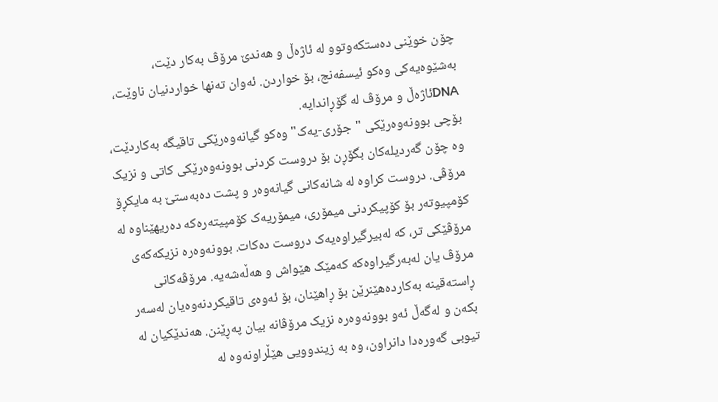چۆن خوێنی دەستکەوتوو لە ئاژەڵ و هەندێ مرۆڤ بەکار دێت، بەشێوەیەکی وەکو ئیسفەنج، بۆ خواردن. ئەوان تەنها خواردنیان ناوێت، DNAئاژەڵ و مرۆڤ لە گۆڕاندایە.
بۆچی بوونەوەرێکی "جۆری-یەک" وەکو گیانەوەرێکی تاقیگە بەکاردێت، وە چۆن گەردیلەکان بگۆڕن بۆ دروست کردنی بوونەوەرێکی کاتی و نزیک مرۆڤی. دروست کراوە لە شانەکانی گیانەوەر و پشت دەبەستێ بە مایکڕۆ کۆمپیوتەر بۆ کۆپیکردنی میمۆری، میمۆریەک کۆمپیتەرەکە دەریهێناوە لە مرۆڤێکی تر، کە لەبیرگیراوەیەک دروست دەکات. بوونەوەرە نزیکەکەی مرۆڤ یان لەبەرگیراوەکە کەمێک هێواش و هەڵەشەیە. مرۆڤەکانی ڕاستەقینە بەکاردەهێنرێن بۆ ڕاهێنان، بۆ ئەوەی تاقیکردنەوەیان لەسەر بکەن و لەگەڵ ئەو بوونەوەرە نزیک مرۆڤانە بیان پەڕێنن. هەندێکیان لە تیوبی گەورەدا دانراون، وە بە زیندوویی هێڵراونەوە لە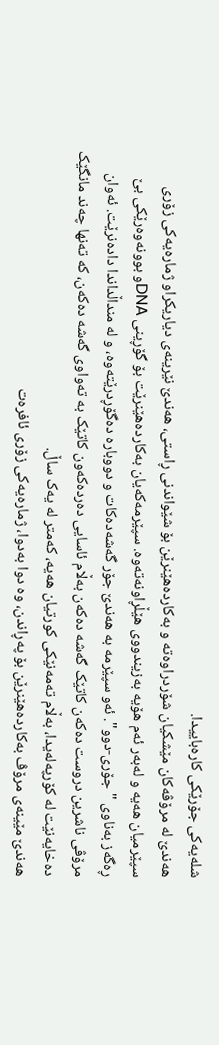شلەیەکی جۆرێکی کارەباییدا.
هەندێ لە مرۆڤەکان مێشکیان شۆردراوەتە و بەکاردەهێنرێن بۆ شێواندنی ڕاستی، هەندێ نێرینەی دیاریکراو ژمارەیەکی زۆری سپێرمیان هەیە و لەبەر ئەم هۆیە بەزیندووی هێڵڕاونەتەوە. سپێرمەکەیان بەکاردەهێنرێت بۆ گۆڕینی DNAو بوونەوەرێکی بێ ڕەگەز بەناوی "جۆری-دوو". ئەو سپێرمە بە هەندێ جۆر گەشەدەکات و دووبارە دەگۆڕدرێتەوە، و لە منداڵداندا دادەنرێت. ئەوان مرۆڤی ناشرین دروست دەکەن کاتێک گەشە دەکەن بەڵام ئاسایی دەردەکەون کاتێک بە تەواوی گەشە دەکەن، کە تەنها چەند مانگێک دەخایەنێت لە کۆرپەلەیدا، بەڵام تەمەنێکی کورتیان هەیە، کەمتر لە یەک ساڵ.
هەندێ مێینەی مرۆڤ بەکاردەهێنرێن بۆ پەڕاندن، وە دوا بەدوا، ژمارەیەکی زۆری ئافرەت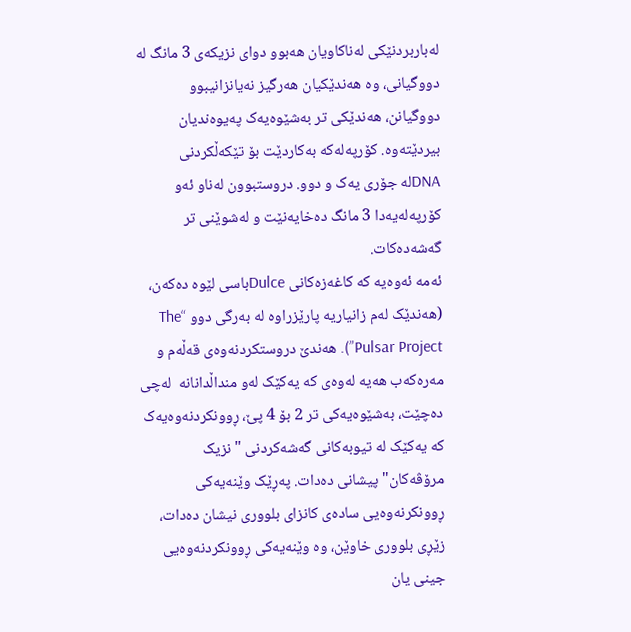لەباربردنێکی لەناکاویان هەبوو دوای نزیکەی 3 مانگ لە دووگیانی، وە هەندێکیان هەرگیز نەیانزانیبوو دووگیانن، هەندێکی تر بەشێوەیەک پەیوەندیان بیردێتەوە. کۆرپەلەکە بەکاردێت بۆ تێکەڵکردنی DNAلە جۆری یەک و دوو. دروستبوون لەناو ئەو کۆرپەلەیەدا 3 مانگ دەخایەنێت و لەشوێنی تر گەشەدەکات.
ئەمە ئەوەیە کە کاغەزەکانی Dulceباسی لێوە دەکەن، (هەندێک لەم زانیاریە پارێزراوە لە بەرگی دوو “The Pulsar Project”). هەندێ دروستکردنەوەی قەڵەم و مەرەکەب هەیە لەوەی کە یەکێک لەو منداڵدانانە  لەچی دەچێت، بەشێوەیەکی تر 2 بۆ 4 پێ، ڕوونکردنەوەیەک کە یەکێک لە تیوبەکانی گەشەکردنی "نزیک مرۆڤەکان" پیشانی دەدات. پەڕێک وێنەیەکی ڕوونکرنەوەیی سادەی کانزای بلووری نیشان دەدات، زێڕی بلووری خاوێن، وە وێنەیەکی ڕوونکردنەوەیی جینی یان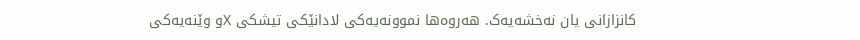کانزازانی یان نەخشەیەک. هەروەها نموونەیەکی لادانێکی تیشکی Xو وێنەیەکی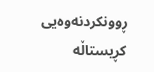ڕوونکردنەوەیی کڕیستاڵە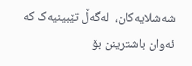شەشلایەکان،  لەگەڵ تێبینیەک کە ئەوان باشترینن بۆ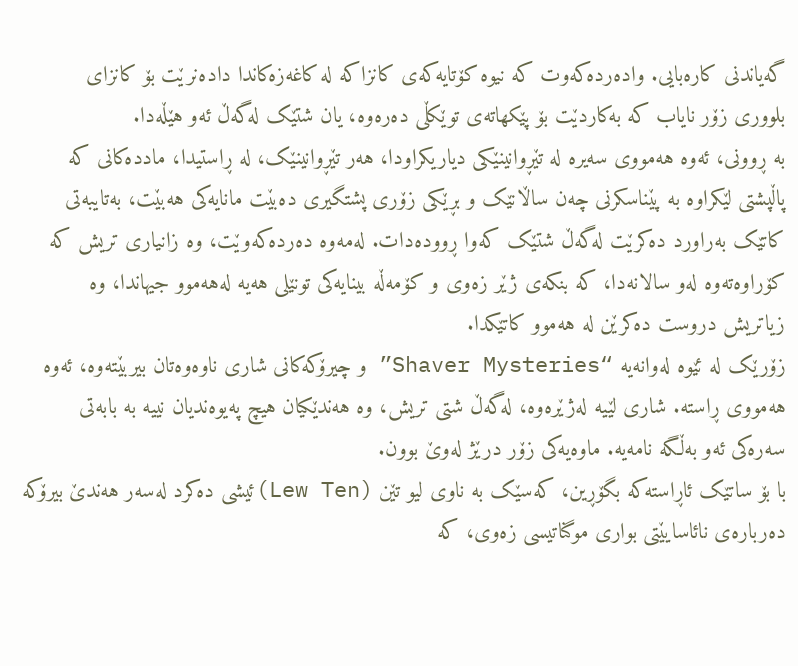گەیاندنی کارەبایی. وادەردەکەوت کە نیوە کۆتایەکەی کانزاکە لە کاغەزەکاندا دادەنرێت بۆ کانزای بلووری زۆر نایاب کە بەکاردێت بۆ پێکهاتەی توێکڵی دەرەوە، یان شتێک لەگەڵ ئەو هێڵەدا.
بە ڕوونی، ئەوە هەمووی سەیرە لە تێڕوانینێکی دیاریکراودا، هەر تێڕوانینێک، لە ڕاستیدا، ماددەکانی کە پاڵپشتی لێکراوە بە پێناسکرنی چەن ساڵانێک و بڕێکی زۆری پشتگیری دەبێت مانایەکی هەبێت، بەتایبەتی کاتێک بەراورد دەکرێت لەگەڵ شتێک کەوا ڕوودەدات. لەمەوە دەردەکەوێت، وە زانیاری تریش کە کۆراوەتەوە لەو سالانەدا، کە بنکەی ژێر زەوی و کۆمەڵە بینایەکی تونێلی هەیە لەهەموو جیهاندا، وە زیاتریش دروست دەکرێن لە هەموو کاتێکدا.
زۆرێک لە ئێوە لەوانەیە “Shaver Mysteries” و چیرۆکەکانی شاری ناوەوەتان بیربێتەوە، ئەوە هەمووی ڕاستە. شاری لێیە لەژێرەوە، لەگەڵ شتی تریش، وە هەندێکیان هیچ پەیوەندیان نییە بە بابەتی سەرەکی ئەو بەڵگە نامەیە. ماوەیەکی زۆر درێژ لەوێ بوون.
با بۆ ساتێک ئاڕاستەکە بگۆڕین، کەسێک بە ناوی لیو تێن (Lew Ten)ئیشی دەکرد لەسەر هەندێ بیرۆکە دەربارەی نائاسایێتی بواری موگناتیسی زەوی، کە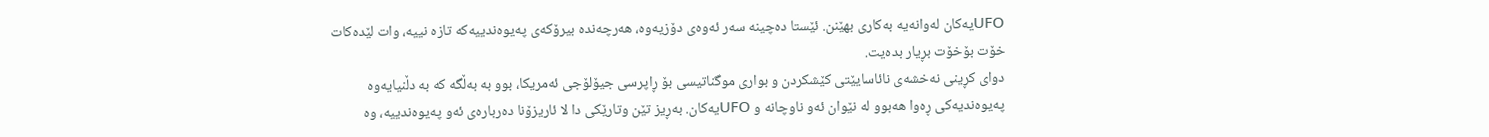UFOیەکان لەوانەیە بەکاری بهێنن. ئێستا دەچینە سەر ئەوەی دۆزیەوە، هەرچەندە بیرۆکەی پەیوەندییەکە تازە نییە، وات لێدەکات خۆت بۆخۆت بڕیار بدەیت.
دوای کڕینی نەخشەی نائاسایێتی کێشکردن و بواری موگناتیسی بۆ ڕاپرسی جیۆلۆجی ئەمریکا، بوو بە بەڵگە کە بە دڵنیایەوە پەیوەندیەکی ڕەوا هەبوو لە نێوان ئەو ناوچانە و UFOیەکان. بەڕیز تێن وتارێکی دا لا ئاریزۆنا دەربارەی ئەو پەیوەندییە، وە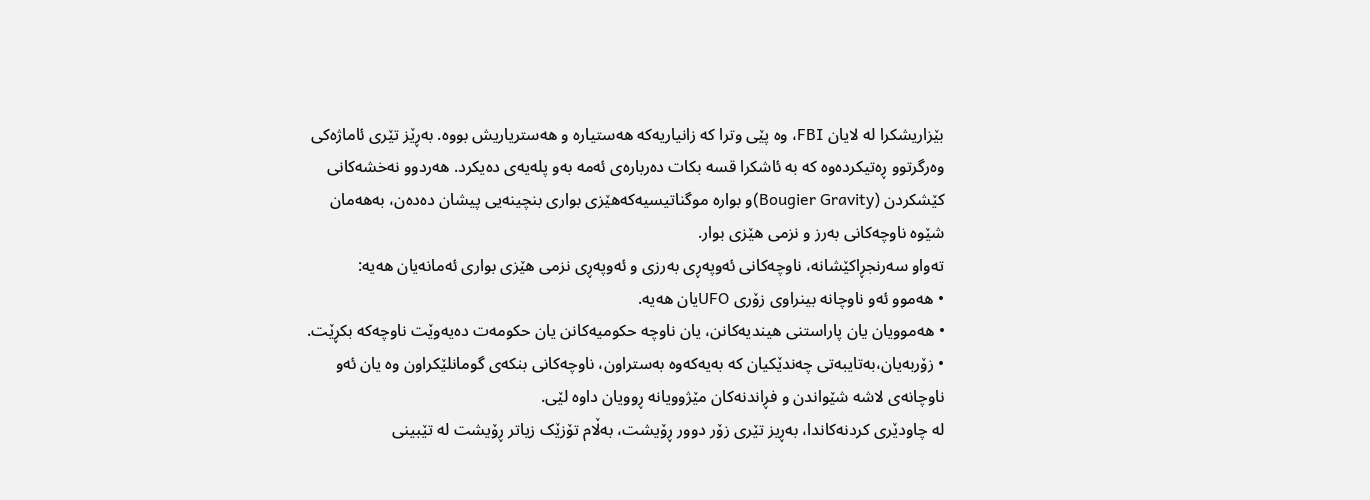بێزاریشکرا لە لایان FBI، وە پێی وترا کە زانیاریەکە هەستیارە و هەستریاریش بووە. بەڕێز تێری ئاماژەکی وەرگرتوو ڕەتیکردەوە کە بە ئاشکرا قسە بکات دەربارەی ئەمە بەو پلەیەی دەیکرد. هەردوو نەخشەکانی کێشکردن (Bougier Gravity)و بوارە موگناتیسیەکەهێزی بواری بنچینەیی پیشان دەدەن، بەهەمان شێوە ناوچەکانی بەرز و نزمی هێزی بوار.
تەواو سەرنجڕاکێشانە، ناوچەکانی ئەوپەڕی بەرزی و ئەوپەڕی نزمی هێزی بواری ئەمانەیان هەیە:
• هەموو ئەو ناوچانە بینراوی زۆری UFOیان هەیە.
• هەموویان یان پاراستنی هیندیەکانن، یان ناوچە حکومیەکانن یان حکومەت دەیەوێت ناوچەکە بکڕێت.
• زۆربەیان،بەتایبەتی چەندێکیان کە بەیەکەوە بەستراون، ناوچەکانی بنکەی گومانلێکراون وە یان ئەو ناوچانەی لاشە شێواندن و فڕاندنەکان مێژوویانە ڕوویان داوە لێی.
لە چاودێری کردنەکاندا، بەڕیز تێری زۆر دوور ڕۆیشت، بەڵام تۆزێک زیاتر ڕۆیشت لە تێبینی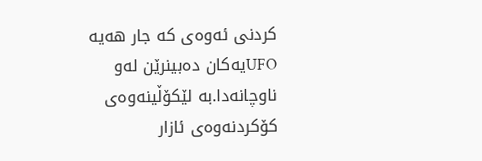کردنی ئەوەی کە جار هەیە UFOیەکان دەبینرێن لەو ناوچانەدا.بە لێکۆڵینەوەی کۆکردنەوەی ئازار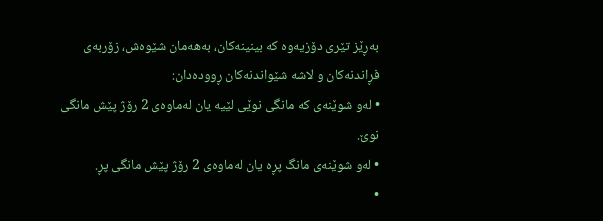بەڕێز تێری دۆزیەوە کە بینینەکان، بەهەمان شێوەش، زۆربەی فڕاندنەکان و لاشە شێواندنەکان ڕوودەدان:
• لەو شوێنەی کە مانگی نوێی لێیە یان لەماوەی 2 رۆژ پێش مانگی نوێ.
• لەو شوێنەی مانگ پڕە یان لەماوەی 2 رۆژ پێش مانگی پڕ.
•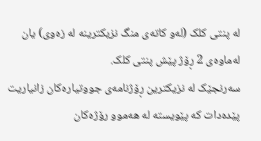لە پنتی کلک (لەو کاتەی منگ نزیکترینە لە زەوی) یان لەماوەی 2 ڕۆژ پێش پنتی کلک.
سەرنجێک لە نزیکترین ڕۆژنامەی جووتیارەکان زانیاریت پێدەدات کە پێویستە لە هەموو رۆژەکان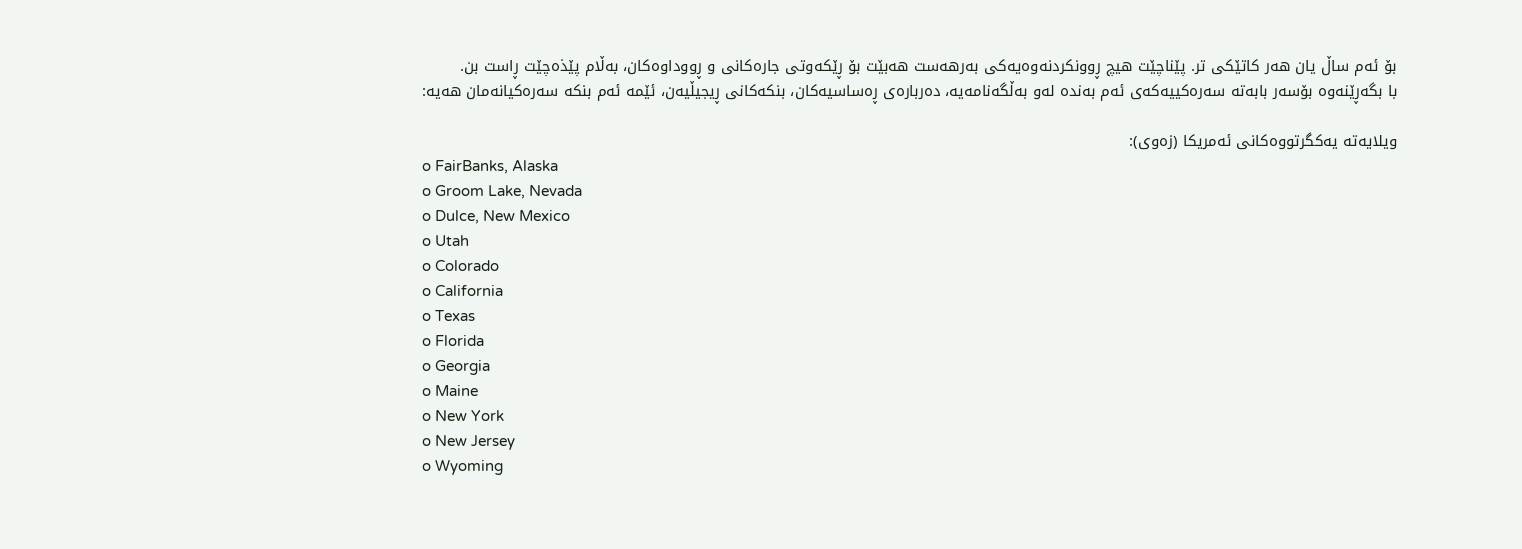بۆ ئەم ساڵ یان هەر کاتێکی تر. پێناچێت هیچ ڕوونکردنەوەیەکی بەرهەست هەبێت بۆ ڕێکەوتی جارەکانی و ڕووداوەکان، بەڵام پێذەچێت ڕاست بن.
با بگەڕێنەوە بۆسەر بابەتە سەرەکییەکەی ئەم بەندە لەو بەڵگەنامەیە، دەربارەی ڕەساسیەکان، بنکەکانی ڕیجیڵیەن، ئێمە ئەم بنکە سەرەکیانەمان هەیە:

ویلایەتە یەکگرتووەکانی ئەمریکا (زەوی):
o FairBanks, Alaska
o Groom Lake, Nevada
o Dulce, New Mexico
o Utah
o Colorado
o California
o Texas
o Florida
o Georgia
o Maine
o New York
o New Jersey
o Wyoming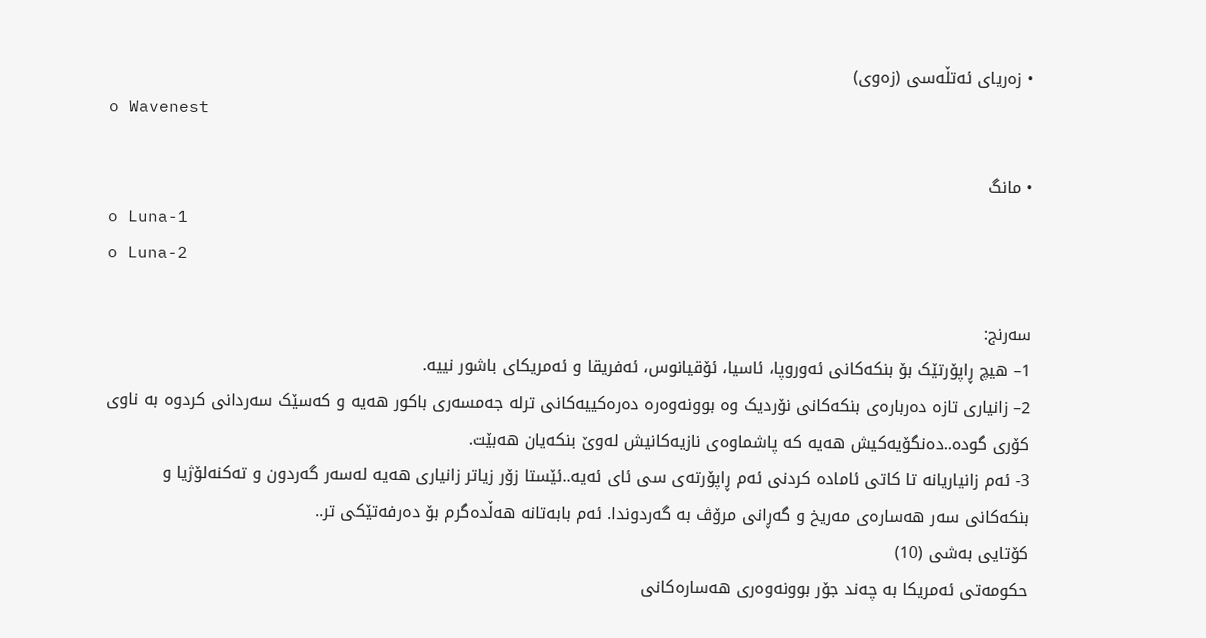• زەریای ئەتڵەسی (زەوی)
o Wavenest

• مانگ
o Luna-1
o Luna-2

سەرنج:
1– هیچ ڕاپۆرتێک بۆ بنکەکانی ئەوروپا، ئاسیا، ئۆقیانوس، ئەفریقا و ئەمریکای باشور نییە.
2– زانیاری تازە دەربارەی بنکەکانی نۆردیک وە بوونەوەرە دەرەکییەکانی ترلە جەمسەری باکور هەیە و کەسێک سەردانی کردوە بە ناوی کۆری گودە..دەنگۆیەکیش هەیە کە پاشماوەی نازیەکانیش لەوێ بنکەیان هەبێت.
3- ئەم زانیاریانە تا کاتی ئامادە کردنی ئەم ڕاپۆرتەی سی ئای ئەیە..ئێستا زۆر زیاتر زانیاری هەیە لەسەر گەردون و تەکنەلۆژیا و بنکەکانی سەر هەسارەی مەریخ و گەڕانی مرۆڤ بە گەردوندا. ئەم بابەتانە هەڵدەگرم بۆ دەرفەتێکی تر..
کۆتایی بەشی (10)
حکومەتی ئەمریکا بە چەند جۆر بوونەوەری هەسارەکانی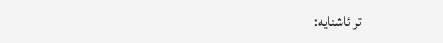تر ئاشنایە: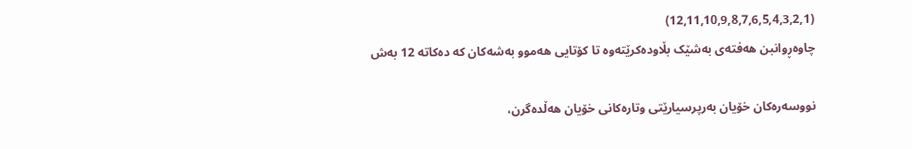(12,11,10,9,8,7,6,5,4,3,2,1)
چاوەڕوانبن هەفتەی بەشێک بڵاودەکرێتەوە تا کۆتایی هەموو بەشەکان کە دەکاتە 12 بەش

نووسەرەکان خۆیان بەرپرسیارێتی وتارەکانی خۆیان هەڵدەگرن،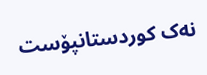نەک کوردستانپۆست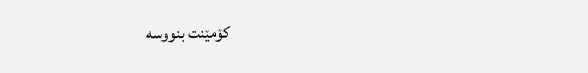کۆمێنت بنووسە